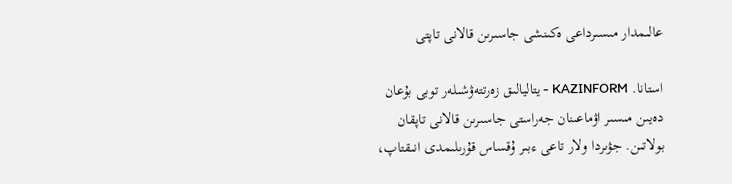عالىمدار مىسىرداعى ەكىنشى جاسىرىن قالانى تاپتى

استانا. KAZINFORM - يتاليالىق زەرتتەۋشىلەر توبى بۇعان دەيىن مىسىر اۋماعىنان جەراستى جاسىرىن قالانى تاپقان بولاتىن. جۋىردا ولار تاعى ءبىر ۇقساس قۇرىلىمدى انىقتاپ،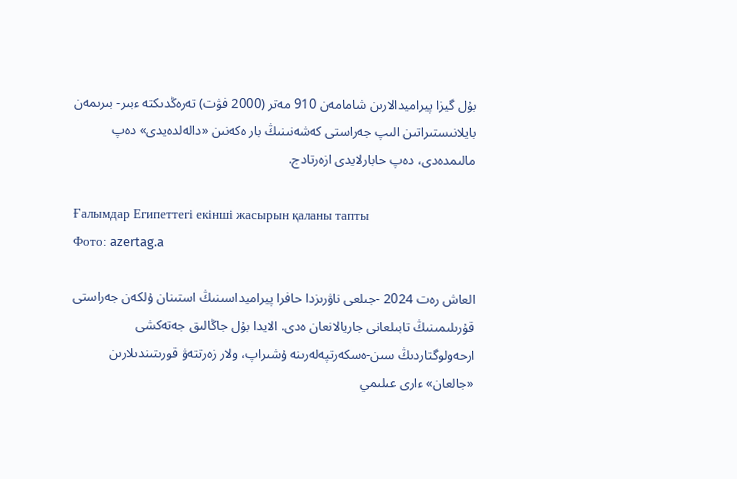بۇل گيزا پيراميدالارىن شامامەن 910 مەتر (2000 فۋت) تەرەڭدىكتە ءبىر- بىرىمەن بايلانىستىراتىن الىپ جەراستى كەشەنىنىڭ بار ەكەنىن «دالەلدەيدى» دەپ مالىمدەدى، دەپ حابارلايدى ازەرتادج.

Ғалымдар Египеттегі екінші жасырын қаланы тапты
Фото: azertag.a

العاش رەت 2024 -جىلعى ناۋرىزدا حافرا پيراميداسىنىڭ استىنان ۇلكەن جەراستى قۇرىلىمىنىڭ تابىلعانى جاريالانعان ەدى. الايدا بۇل جاڭالىق جەتەكشى ارحەولوگتاردىڭ سىن-ەسكەرتپەلەرىنە ۇشىراپ، ولار زەرتتەۋ قورىتىندىلارىن «جالعان» ءارى عىلىمي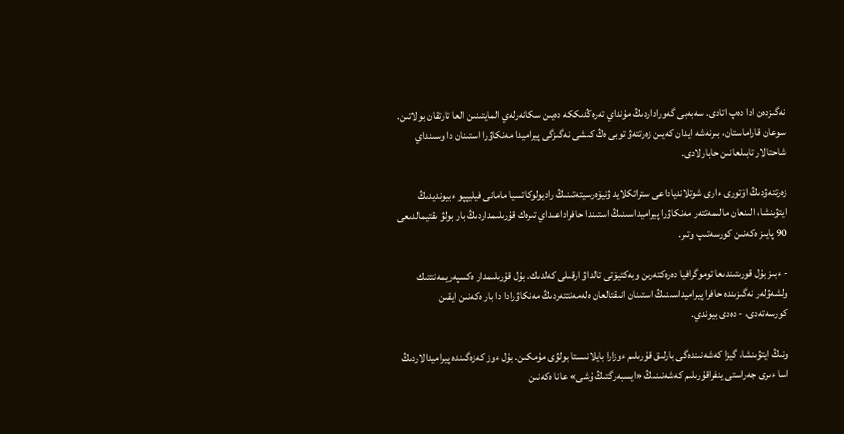نەگىزدەن ادا دەپ اتادى. سەبەبى گەوراداردىڭ مۇنداي تەرەڭدىككە دەيىن سكانەرلەي المايتىنىن العا تارتقان بولاتىن. سوعان قاراماستان، بىرنەشە ايدان كەيىن زەرتتەۋ توبى ەڭ كىشى نەگىزگى پيراميدا مەنكاۋرا استىنان دا وسىنداي شاحتالار تابىلعانىن حابارلادى.

زەرتتەۋدىڭ اۆتورى ءارى شوتلاندياداعى ستراتكلايد ۋنيۆەرسيتەتىنىڭ راديولوكاتسيا مامانى فيليپپو ءبيونديدىڭ ايتۋىنشا، الىنعان مالىمەتتەر مەنكاۋرا پيراميداسىنىڭ استىندا حافراداعىداي تىرەك قۇرىلىمداردىڭ بار بولۋ ىقتيمالدىعى 90 پايىز ەكەنىن كورسەتىپ وتىر.

- ءبىز بۇل قورىتىندىعا توموگرافيا دەرەكتەرىن وبەكتيۆتى تالداۋ ارقىلى كەلدىك. بۇل قۇرىلىمدار ەكسپەريمەنتتىك ولشەۋلەر نەگىزىندە حافرا پيراميداسىنىڭ استىنان انىقتالعان ەلەمەنتتەردىڭ مەنكاۋرادا دا بار ەكەنىن ايقىن كورسەتەدى، - دەدى بيوندي.

ونىڭ ايتۋىنشا، گيزا كەشەنىندەگى بارلىق قۇرىلىم ءوزارا بايلانىستا بولۋى مۇمكىن. بۇل ءوز كەزەگىندە پيراميدالاردىڭ اسا ءىرى جەراستى ينفراقۇرىلىم كەشەنىنىڭ «ايسبەرگتىڭ ۇشى» عانا ەكەنىن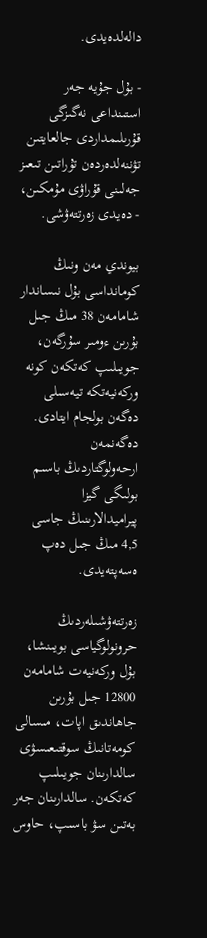دالەلدەيدى.

- بۇل جۇيە جەر استىنداعى نەگىزگى قۇرىلىمداردى جالعايتىن تۋننەلدەردەن تۇراتىن تىعىز جەلىنى قۇراۋى مۇمكىن، - دەيدى زەرتتەۋشى.

بيوندي مەن ونىڭ كومانداسى بۇل نىساندار شامامەن 38 مىڭ جىل بۇرىن ءومىر سۇرگەن، جويىلىپ كەتكەن كونە وركەنيەتكە تيەسىلى دەگەن بولجام ايتادى. دەگەنمەن ارحەولوگتاردىڭ باسىم بولىگى گيزا پيراميدالارىنىڭ جاسى 4,5 مىڭ جىل دەپ ەسەپتەيدى.

زەرتتەۋشىلەردىڭ حرونولوگياسى بويىنشا، بۇل وركەنيەت شامامەن 12800 جىل بۇرىن جاھاندىق اپات، مىسالى كومەتانىڭ سوقتىعىسۋى سالدارىنان جويىلىپ كەتكەن. سالدارىنان جەر بەتىن سۋ باسىپ، حاوس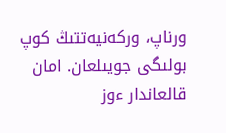ورناپ، وركەنيەتتىڭ كوپ بولىگى جويىلعان. امان قالعاندار ءوز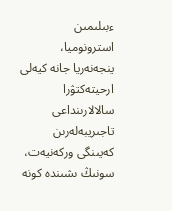ءبىلىمىن استرونوميا، ينجەنەريا جانە كيەلى ارحيتەكتۋرا سالالارىنداعى تاجىريبەلەرىن كەيىنگى وركەنيەت، سونىڭ ىشىندە كونە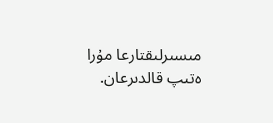مىسىرلىقتارعا مۇرا ەتىپ قالدىرعان.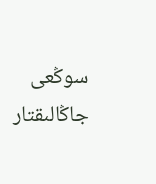سوڭعى جاڭالىقتار